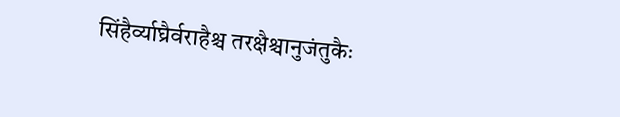सिंहैर्व्याघ्रैर्वराहैश्च तरक्षैश्चानुजंतुकैः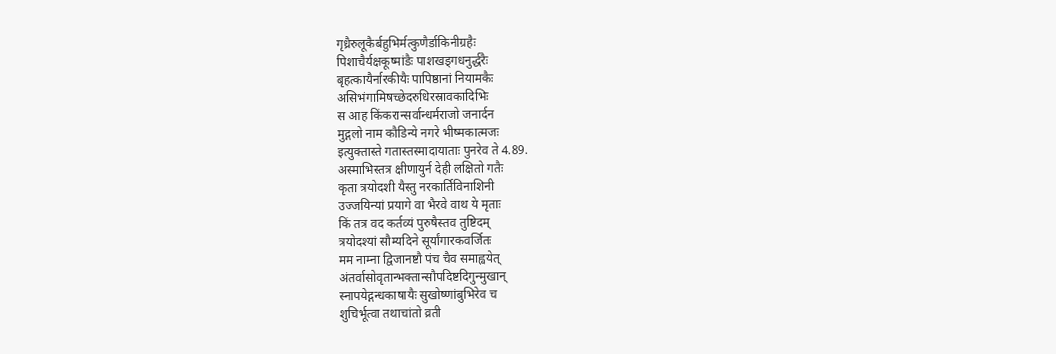गृध्रैरुलूकैर्बहुभिर्मत्कुणैर्डाकिनीग्रहैः
पिशाचैर्यक्षकूष्मांडैः पाशखड्गधनुर्द्धरैः
बृहत्कायैर्नारकीयैः पापिष्ठानां नियामकैः
असिभंगामिषच्छेदरुधिरस्रावकादिभिः
स आह किंकरान्सर्वान्धर्मराजो जनार्दन
मुद्गलो नाम कौडिन्ये नगरे भीष्मकात्मजः
इत्युक्तास्ते गतास्तस्मादायाताः पुनरेव ते 4.89.
अस्माभिस्तत्र क्षीणायुर्न देही लक्षितो गतैः
कृता त्रयोदशी यैस्तु नरकार्तिविनाशिनी
उज्जयिन्यां प्रयागे वा भैरवे वाथ ये मृताः
किं तत्र वद कर्तव्यं पुरुषैस्तव तुष्टिदम्
त्रयोदश्यां सौम्यदिने सूर्यांगारकवर्जितः
मम नाम्ना द्विजानष्टौ पंच चैव समाह्वयेत्
अंतर्वासोवृतान्भक्तान्सौपदिष्टदिगुन्मुखान्
स्नापयेद्गन्धकाषायैः सुखोष्णांबुभिरेव च
शुचिर्भूत्वा तथाचांतो व्रती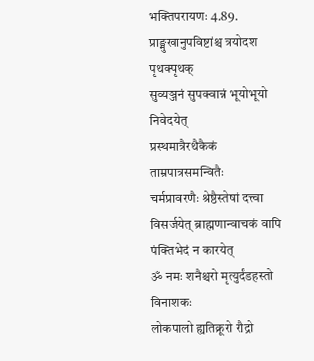भक्तिपरायणः 4.89.
प्राङ्मुखानुपविष्टांश्च त्रयोदश पृथक्पृथक्
सुव्यञ्जनं सुपक्वान्नं भूयोभूयो निवेदयेत्
प्रस्थमात्रैरथैकैकं ताम्रपात्रसमन्वितैः
चर्मप्रावरणैः श्रेष्ठैस्तेषां दत्त्वा विसर्जयेत् ब्राह्मणान्वाचकं वापि पंक्तिभेदं न कारयेत्
ॐ नमः शनैश्चरो मृत्युर्दंडहस्तो विनाशकः
लोकपालो ह्यतिक्रूरो रौद्रो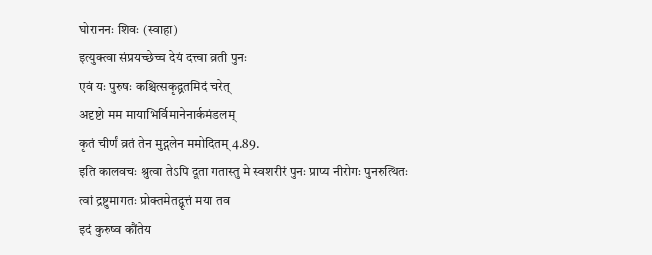घोराननः शिवः (स्वाहा)
इत्युक्त्वा संप्रयच्छेच्च देयं दत्त्वा व्रती पुनः
एवं यः पुरुषः कश्चित्सकृद्व्रतमिदं चरेत्
अदृष्टो मम मायाभिर्विमानेनार्कमंडलम्
कृतं चीर्णं व्रतं तेन मुद्गलेन ममोदितम् 4.89.
इति कालवचः श्रुत्वा तेऽपि दूता गतास्तु मे स्वशरीरं पुनः प्राप्य नीरोगः पुनरुत्थितः
त्वां द्रष्टुमागतः प्रोक्तमेतद्वृत्तं मया तव
इदं कुरुष्व कौंतेय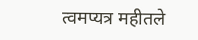त्वमप्यत्र महीतले